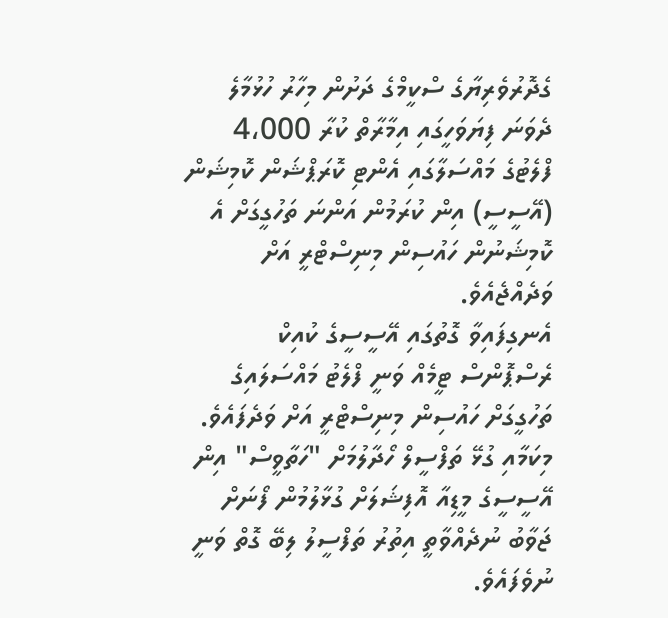ގެދޮރުވެރިޔާގެ ސްކީމްގެ ދަށުން މިހާރު ހުޅުމާލެ ދެވަނަ ފިޔަވަހީގައި އިމާރާތް ކުރާ 4،000 ފްލެޓުގެ މައްސަލާގައި އެންޓި ކޮރަޕްޝަން ކޮމިޝަން (އޭސީސީ) އިން ކުރަމުން އަންނަ ތަހުގީގަށް އެ ކޮމިޝަނުން ހައުސިން މިނިސްޓްރީ އަށް ވަދެއްޖެއެވެ.
އެނގިފައިވާ ގޮތުގައި އޭސީސީގެ ކުއިކް ރެސްޕޮންސް ޓީމެއް ވަނީ ފްލެޓު މައްސަލައިގެ ތަހުގީގަށް ހައުސިން މިނިސްޓްރީ އަށް ވަދެފައެވެ. މިކަމާއި ގުޅޭ ތަފްސީލް ހޯދާލުމަށް "ހަތާވީސް" އިން އޭސީސީގެ މީޑިއާ އޮފިޝަލަށް ގުޅާލުމުން ފޯނަށް ޖަވާބު ނުދެއްވާތީ އިތުރު ތަފްސީލު ލިބޭ ގޮތް ވަނީ ނުވެފައެވެ.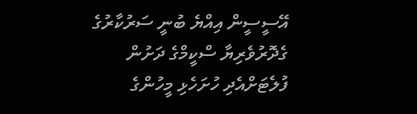އޭސީސީން އިއްޔެ ބުނީ ސަރުކާރުގެ ގެދޮރުވެރިޔާ ސްކީމްގެ ދަށުން ފުލެޓަށްއެދި ހުށަހެޅި މީހުންގެ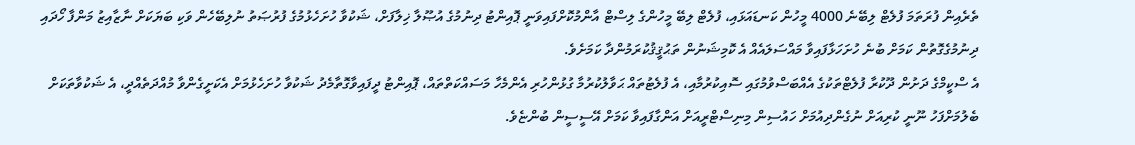ތެރެއިން ފުރަތަމަ ފުލެޓް ލިބޭނެ 4000 މީހުން ކަނޑައަޅައި، ފުލެޓް ލިބޭ މީހުންގެ ލިސްޓް އާންމުކޮށްފައިވަނީ ޕޮއިންޓު ދިނުމުގެ އުޞޫލާ ޚިލާފަށް، ޝަކުވާ ހުށަހެޅުމުގެ ފުރުޞަތު ނުލިބޭހެން ވަކި ބަޔަކަށް ނާޒާއިޒު މަންފާ ހޯދައި ދިނުމުގެގޮތުން ކަމަށް ބުނެ ހުށަހަޅާފައިވާ މައްސަލައެއް އެ ކޮމިޝަނުން ތަޙުޤީޤުކުރަމުންދާ ކަމަށެވެ.
އެ ސްކީމްގެ ދަށުން ދޫކުރާ ފުލެޓްތަކުގެ އެއްބަސްވުމުގައި ސޮއިކުރުމާއި، އެ ފުލެޓުތައް ޙަވާލުކުރުމާ ގުޅުންހުރި އެންމެހާ މަސައްކަތްތައް، ޕޮއިންޓު ދީފައިވާގޮތާމެދު ޝަކުވާ ހުށަހެޅުމަށް އެކަށީގެންވާ މުއްދަތެއްދީ، އެ ޝަކުވާތަކަށް ބެލުމަށްފަހު ނޫނީ ކުރިއަށް ނުގެންދިއުމަށް ހައުސިން މިނިސްޓްރީއަށް އަންގާފައިވާ ކަމަށް އޭސީސީން ބުންޏެވެ.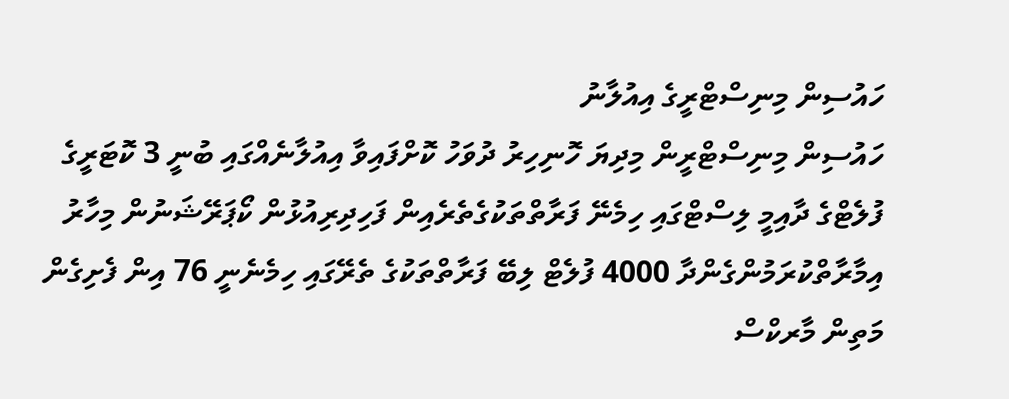ހައުސިން މިނިސްޓްރީގެ އިއުލާނު
ހައުސިން މިނިސްޓްރީން މިދިޔަ ހޮނިހިރު ދުވަހު ކޮށްފައިވާ އިއުލާނެއްގައި ބުނީ 3 ކޮޓަރީގެ ފުލެޓްގެ ދާއިމީ ލިސްޓްގައި ހިމެނޭ ފަރާތްތަކުގެތެރެއިން ފަހިދިރިއުޅުން ކޯޕަރޭޝަނުން މިހާރު އިމާރާތްކުރަމުންގެންދާ 4000 ފުލެޓް ލިބޭ ފަރާތްތަކުގެ ތެރޭގައި ހިމެނެނީ 76 އިން ފެށިގެން މަތިން މާރކްސް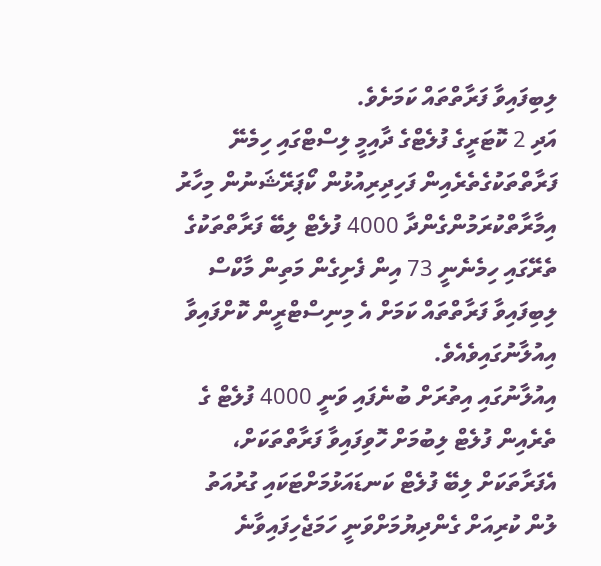ލިބިފައިވާ ފަރާތްތައް ކަމަށެވެ.
އަދި 2 ކޮޓަރީގެ ފުލެޓްގެ ދާއިމީ ލިސްޓްގައި ހިމެނޭ ފަރާތްތަކުގެތެރެއިން ފަހިދިރިއުޅުން ކޯޕަރޭޝަނުން މިހާރު އިމާރާތްކުރަމުންގެންދާ 4000 ފުލެޓް ލިބޭ ފަރާތްތަކުގެ ތެރޭގައި ހިމެނެނީ 73 އިން ފެށިގެން މަތިން މާކްސް ލިބިފައިވާ ފަރާތްތައް ކަމަށް އެ މިނިސްޓްރީން ކޮށްފައިވާ އިއުލާނުގައިވެއެވެ.
އިއުލާނުގައި އިތުރަށް ބުނެފައި ވަނީ 4000 ފުލެޓް ގެ ތެރެއިން ފުލެޓް ލިބުމަށް ހޮވިފައިވާ ފަރާތްތަކަށް، އެފަރާތަކަށް ލިބޭ ފުލެޓް ކަނޑައަޅުމަށްޓަކައި ގުރުއަތު ލުން ކުރިއަށް ގެންދިޔުމަށްވަނީ ހަމަޖެހިފައިވާނެ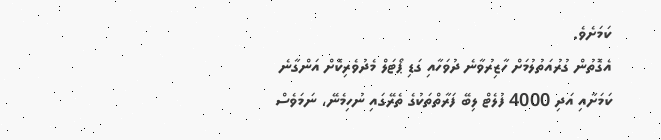ކަމަށެވެ.
އެގޮތުން ގުރުއަތުލުމަށް ހާޒިރުވާނެ ދުވަހާއި ގަޑި ޕޯޓަލް މެދުވެރިކޮށް އަންގާނެ ކަމަށާއި އަދި 4000 ފުލެޓް ލިބޭ ފަރާތްތަކުގެ ތެރޭގައި ނުހިމެނޭ، ނަމަވެސް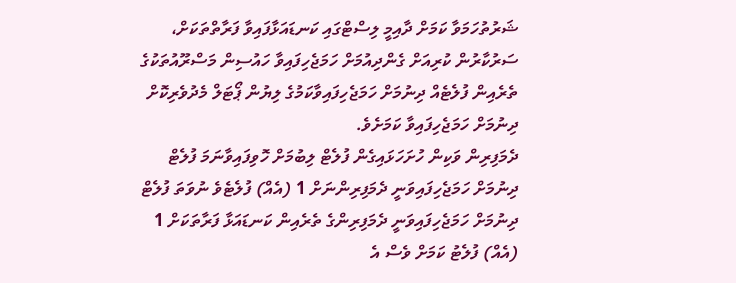ޝަރުތުހަމަވާ ކަމަށް ދާއިމީ ލިސްޓްގައި ކަނޑައަޅާފައިވާ ފަރާތްތަކަށް، ސަރުކާރުން ކުރިއަށް ގެންދިއުމަށް ހަމަޖެހިފައިވާ ހައުސިން މަސްރޫއުތަކުގެ ތެރެއިން ފުލެޓެއް ދިނުމަށް ހަމަޖެހިފައިވާކަމުގެ ލިޔުން ޕޯޓަލް މެދުވެރިކޮށް ދިނުމަށް ހަމަޖެހިފައިވާ ކަމަށެވެ.
ދެމަފިރިން ވަކިން ހުށަހަޅައިގެން ފުލެޓް ލިބުމަށް ހޮވިފައިވާނަމަ ފުލެޓް ދިނުމަށް ހަމަޖެހިފައިވަނީ ދެމަފިރިންނަށް 1 (އެއް) ފުލެޓެވެ ނުވަތަ ފުލެޓް ދިނުމަށް ހަމަޖެހިފައިވަނީ ދެމަފިރިންގެ ތެރެއިން ކަނޑައަޅާ ފަރާތަކަށް 1 (އެއް) ފުލެޓު ކަމަށް ވެސް އެ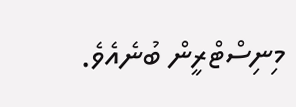މިނިސްޓްރީން ބުނެއެވެ.